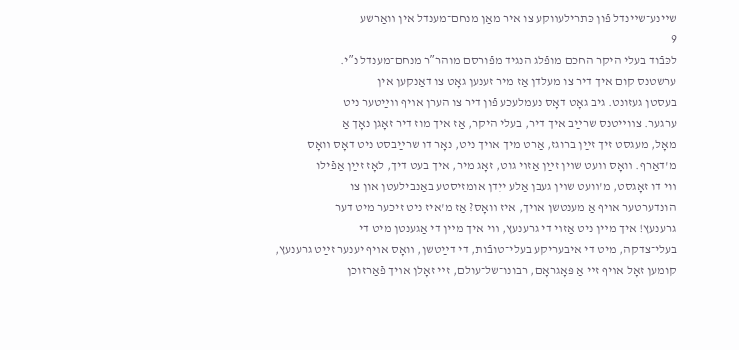שײנע־שײנדל פֿון כּתרילעװקע צו איר מאַן מנחם־מענדל אין װאַרשע
9
לכּבֿוד בעלי היקר החכם מופֿלג הנגיד מפֿורסם מוהר″ר מנחם־מענדל נ″י.
ערשטנס קום איך דיר צו מעלדן אַז מיר זענען גאָט צו דאַנקען אין
בעסטן געזונט. גיב גאָט דאָס נעמלעכע פֿון דיר צו הערן אױף װײַטער ניט
ערגער. צװײטנס שרײַב איך דיר, בעלי היקר, אַז איך מוז דיר זאָגן נאָך אַ
מאָל, מעגסט זיך זײַן ברוגז, אַרט מיך אױך ניט, נאָר דו שרײַבסט ניט דאָס װאָס
מ'דאַרף. װאָס װעט שױן זײַן אַזױ גוט, זאָג מיר, איך בעט דיך, לאָז זײַן אַפֿילו
װי דו זאָגסט, מ'װעט שױן געבן אַלע ייִדן אומזיסטע באַנבילעטן און צו
הונדערטער אױף אַ מענטשן אױך, איז װאָס? אַז מ'איז ניט זיכער מיט דער
גרענעץ! איך מײן ניט אַזױ די גרענעץ, װי איך מײן די אַגענטן מיט די
בעלי־צדקה, מיט די איבעריקע בעלי־טובֿות, די דײַטשן, װאָס אױף יענער זײַט גרענעץ,
קומען זאָל אױף זײ אַ פּאָגראָם, רבונו־של־עולם, זײ זאָלן אױך פֿאַרזוכן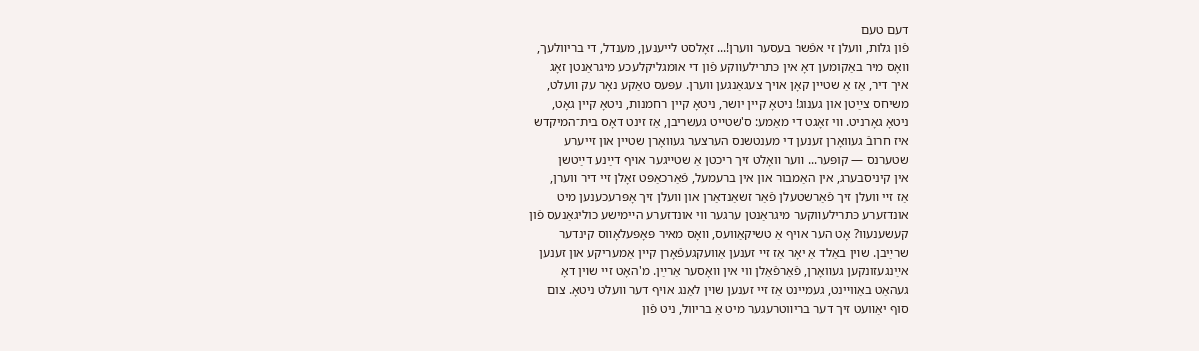דעם טעם
פֿון גלות, װעלן זי אפֿשר בעסער װערן!... זאָלסט לײענען, מענדל, די בריװלעך,
װאָס מיר באַקומען דאָ אין כּתרילעװקע פֿון די אומגליקלעכע מיגראַנטן זאָג
איך דיר, אַז אַ שטײן קאָן אױך צעגאַנגען װערן. עפּעס טאַקע נאָר עק װעלט,
משיחס צײַטן און גענוג! ניטאָ קײן יושר, ניטאָ קײן רחמנות, ניטאָ קײן גאָט,
ניטאָ גאָרניט. װי זאָגט די מאַמע: ס'שטײט געשריבן, אַז זינט דאָס בית־המיקדש
איז חרובֿ געװאָרן זענען די מענטשנס הערצער געװאָרן שטײן און זײערע
שטערנס ― קופּער... װער װאָלט זיך ריכטן אַ שטײגער אױף דײַנע דײַטשן
אין קיניסבערג, אין האַמבור און אין ברעמעל, פֿאַרכאַפּט זאָלן זײ דיר װערן,
אַז זײ װעלן זיך פֿאַרשטעלן פֿאַר זשאַנדאַרן און װעלן זיך אָפּרעכענען מיט
אונדזערע כּתרילעװקער מיגראַנטן ערגער װי אונדזערע הײמישע כוליגאַנעס פֿון
קעשענעװ? אָט הער אױף אַ טשיקאַװעס, װאָס מאיר פּאָפּעלאָװס קינדער
שרײַבן. שױן באַלד אַ יאָר אַז זײ זענען אַװעקגעפֿאָרן קײן אַמעריקע און זענען
אײַנגעזונקען געװאָרן, פֿאַרפֿאַלן װי אין װאָסער אַרײַן. מ'האָט זײ שױן דאָ
געהאַט באַװײנט, געמײנט אַז זײ זענען שױן לאַנג אױף דער װעלט ניטאָ. צום
סוף יאַװעט זיך דער בריװטרעגער מיט אַ בריװל, ניט פֿון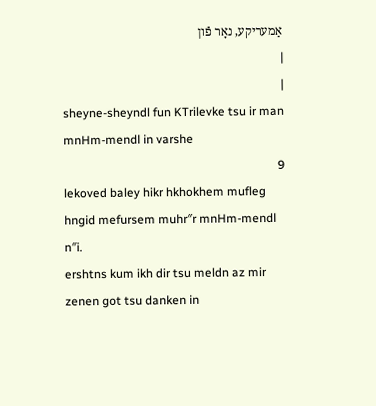אַמעריקע, נאָר פֿון
|
|
sheyne-sheyndl fun KTrilevke tsu ir man mnHm-mendl in varshe
9
lekoved baley hikr hkhokhem mufleg hngid mefursem muhr″r mnHm-mendl n″i.
ershtns kum ikh dir tsu meldn az mir zenen got tsu danken in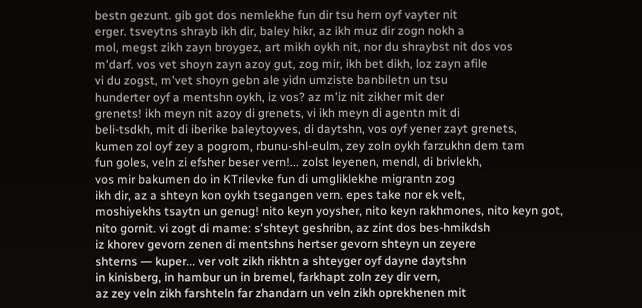bestn gezunt. gib got dos nemlekhe fun dir tsu hern oyf vayter nit
erger. tsveytns shrayb ikh dir, baley hikr, az ikh muz dir zogn nokh a
mol, megst zikh zayn broygez, art mikh oykh nit, nor du shraybst nit dos vos
m'darf. vos vet shoyn zayn azoy gut, zog mir, ikh bet dikh, loz zayn afile
vi du zogst, m'vet shoyn gebn ale yidn umziste banbiletn un tsu
hunderter oyf a mentshn oykh, iz vos? az m'iz nit zikher mit der
grenets! ikh meyn nit azoy di grenets, vi ikh meyn di agentn mit di
beli-tsdkh, mit di iberike baleytoyves, di daytshn, vos oyf yener zayt grenets,
kumen zol oyf zey a pogrom, rbunu-shl-eulm, zey zoln oykh farzukhn dem tam
fun goles, veln zi efsher beser vern!... zolst leyenen, mendl, di brivlekh,
vos mir bakumen do in KTrilevke fun di umgliklekhe migrantn zog
ikh dir, az a shteyn kon oykh tsegangen vern. epes take nor ek velt,
moshiyekhs tsaytn un genug! nito keyn yoysher, nito keyn rakhmones, nito keyn got,
nito gornit. vi zogt di mame: s'shteyt geshribn, az zint dos bes-hmikdsh
iz khorev gevorn zenen di mentshns hertser gevorn shteyn un zeyere
shterns ― kuper... ver volt zikh rikhtn a shteyger oyf dayne daytshn
in kinisberg, in hambur un in bremel, farkhapt zoln zey dir vern,
az zey veln zikh farshteln far zhandarn un veln zikh oprekhenen mit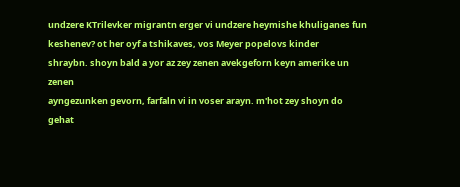undzere KTrilevker migrantn erger vi undzere heymishe khuliganes fun
keshenev? ot her oyf a tshikaves, vos Meyer popelovs kinder
shraybn. shoyn bald a yor az zey zenen avekgeforn keyn amerike un zenen
ayngezunken gevorn, farfaln vi in voser arayn. m'hot zey shoyn do
gehat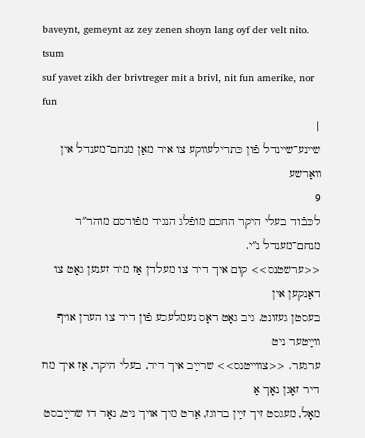baveynt, gemeynt az zey zenen shoyn lang oyf der velt nito. tsum
suf yavet zikh der brivtreger mit a brivl, nit fun amerike, nor fun
|
שײנע־שײנדל פֿון כּתרילעװקע צו איר מאַן מנחם־מענדל אין װאַרשע
9
לכּבֿוד בעלי היקר החכם מופֿלג הנגיד מפֿורסם מוהר″ר מנחם־מענדל נ″י.
<<ערשטנס>> קום איך דיר צו מעלדן אַז מיר זענען גאָט צו דאַנקען אין
בעסטן געזונט. גיב גאָט דאָס נעמלעכע פֿון דיר צו הערן אױף װײַטער ניט
ערגער. <<צװײטנס>> שרײַב איך דיר, בעלי היקר, אַז איך מוז דיר זאָגן נאָך אַ
מאָל, מעגסט זיך זײַן ברוגז, אַרט מיך אױך ניט, נאָר דו שרײַבסט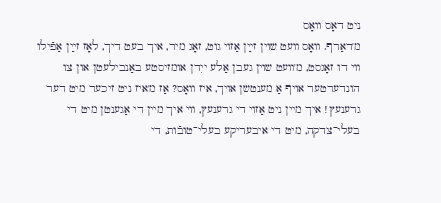ניט דאָס װאָס
מ'דאַרף. װאָס װעט שױן זײַן אַזױ גוט, זאָג מיר, איך בעט דיך, לאָז זײַן אַפֿילו
װי דו זאָגסט, מ'װעט שױן געבן אַלע ייִדן אומזיסטע באַנבילעטן און צו
הונדערטער אױף אַ מענטשן אױך, איז װאָס? אַז מ'איז ניט זיכער מיט דער
גרענעץ! איך מײן ניט אַזױ די גרענעץ, װי איך מײן די אַגענטן מיט די
בעלי־צדקה, מיט די איבעריקע בעלי־טובֿות, די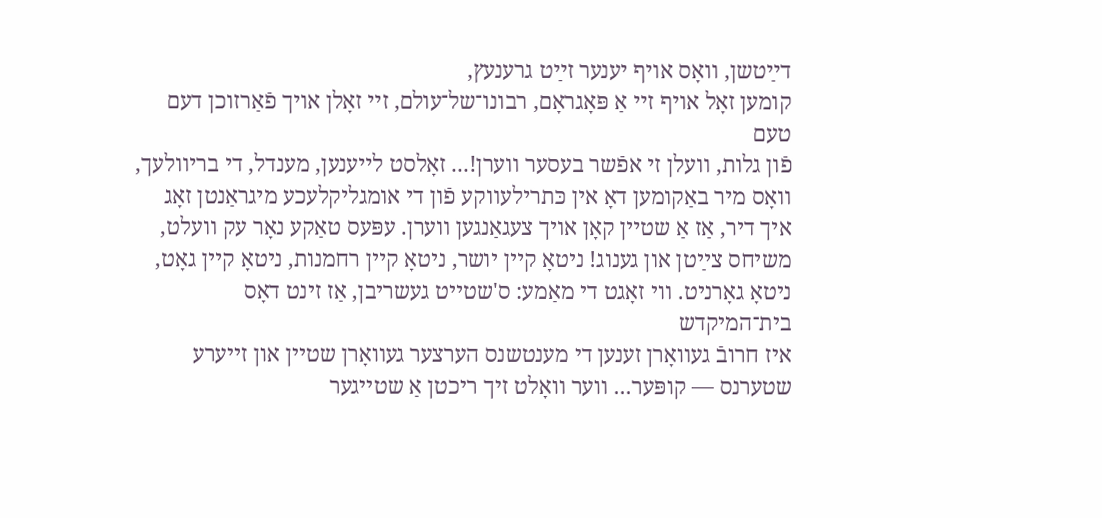דײַטשן, װאָס אױף יענער זײַט גרענעץ,
קומען זאָל אױף זײ אַ פּאָגראָם, רבונו־של־עולם, זײ זאָלן אױך פֿאַרזוכן דעם טעם
פֿון גלות, װעלן זי אפֿשר בעסער װערן!... זאָלסט לײענען, מענדל, די בריװלעך,
װאָס מיר באַקומען דאָ אין כּתרילעװקע פֿון די אומגליקלעכע מיגראַנטן זאָג
איך דיר, אַז אַ שטײן קאָן אױך צעגאַנגען װערן. עפּעס טאַקע נאָר עק װעלט,
משיחס צײַטן און גענוג! ניטאָ קײן יושר, ניטאָ קײן רחמנות, ניטאָ קײן גאָט,
ניטאָ גאָרניט. װי זאָגט די מאַמע: ס'שטײט געשריבן, אַז זינט דאָס בית־המיקדש
איז חרובֿ געװאָרן זענען די מענטשנס הערצער געװאָרן שטײן און זײערע
שטערנס ― קופּער... װער װאָלט זיך ריכטן אַ שטײגער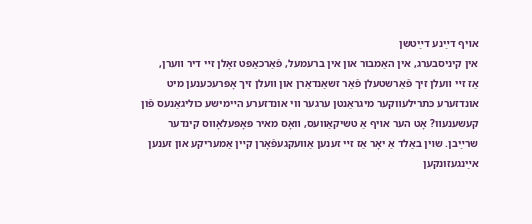אױף דײַנע דײַטשן
אין קיניסבערג, אין האַמבור און אין ברעמעל, פֿאַרכאַפּט זאָלן זײ דיר װערן,
אַז זײ װעלן זיך פֿאַרשטעלן פֿאַר זשאַנדאַרן און װעלן זיך אָפּרעכענען מיט
אונדזערע כּתרילעװקער מיגראַנטן ערגער װי אונדזערע הײמישע כוליגאַנעס פֿון
קעשענעװ? אָט הער אױף אַ טשיקאַװעס, װאָס מאיר פּאָפּעלאָװס קינדער
שרײַבן. שױן באַלד אַ יאָר אַז זײ זענען אַװעקגעפֿאָרן קײן אַמעריקע און זענען
אײַנגעזונקען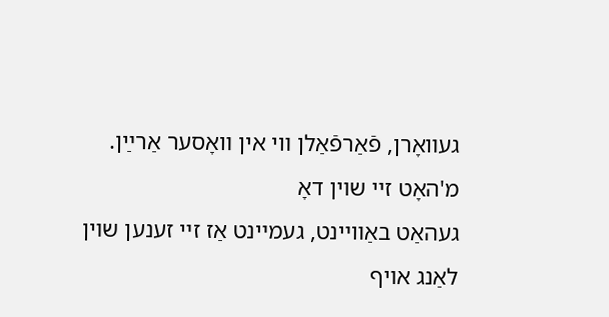געװאָרן, פֿאַרפֿאַלן װי אין װאָסער אַרײַן. מ'האָט זײ שױן דאָ
געהאַט באַװײנט, געמײנט אַז זײ זענען שױן לאַנג אױף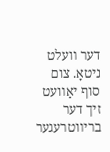דער װעלט ניטאָ. צום
סוף יאַװעט זיך דער בריװטרעגער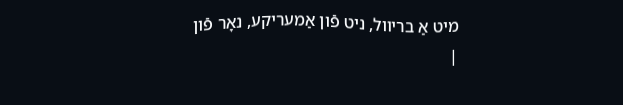מיט אַ בריװל, ניט פֿון אַמעריקע, נאָר פֿון
|